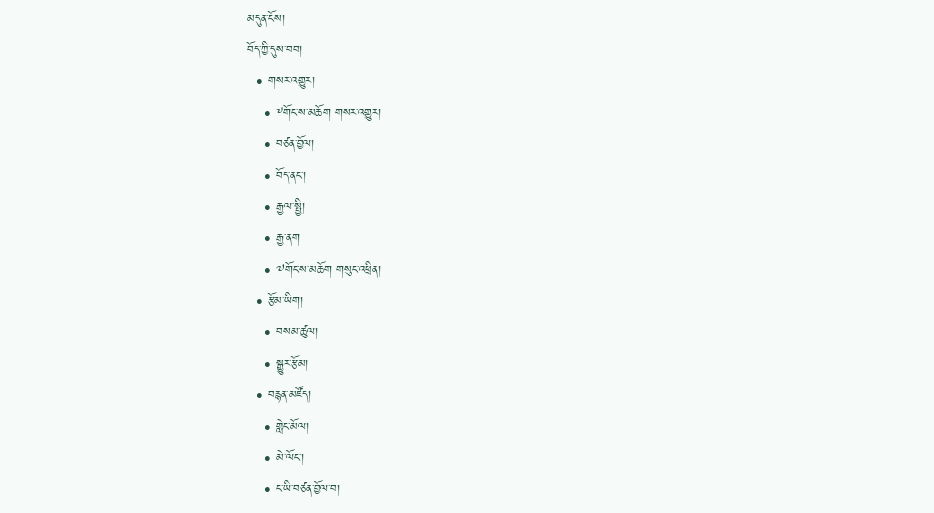མདུན་ངོས།
བོད་ཀྱི་དུས་བབ།
  • གསར་འགྱུར།
    • ༸གོང་ས་མཆོག གསར་འགྱུར།
    • བཙན་བྱོལ།
    • བོད་ནང་།
    • རྒྱལ་སྤྱི།
    • རྒྱ་ནག
    • ༧གོང་ས་མཆོག གསུང་འཕྲིན།
  • རྩོམ་ཡིག།
    • བསམ་ཚུལ།
    • སྒྱུར་རྩོམ།
  • བརྙན་མཛོད།
    • གླེང་མོལ།
    • མེ་ལོང་།
    • ང་ཡི་བཙན་བྱོལ་བ།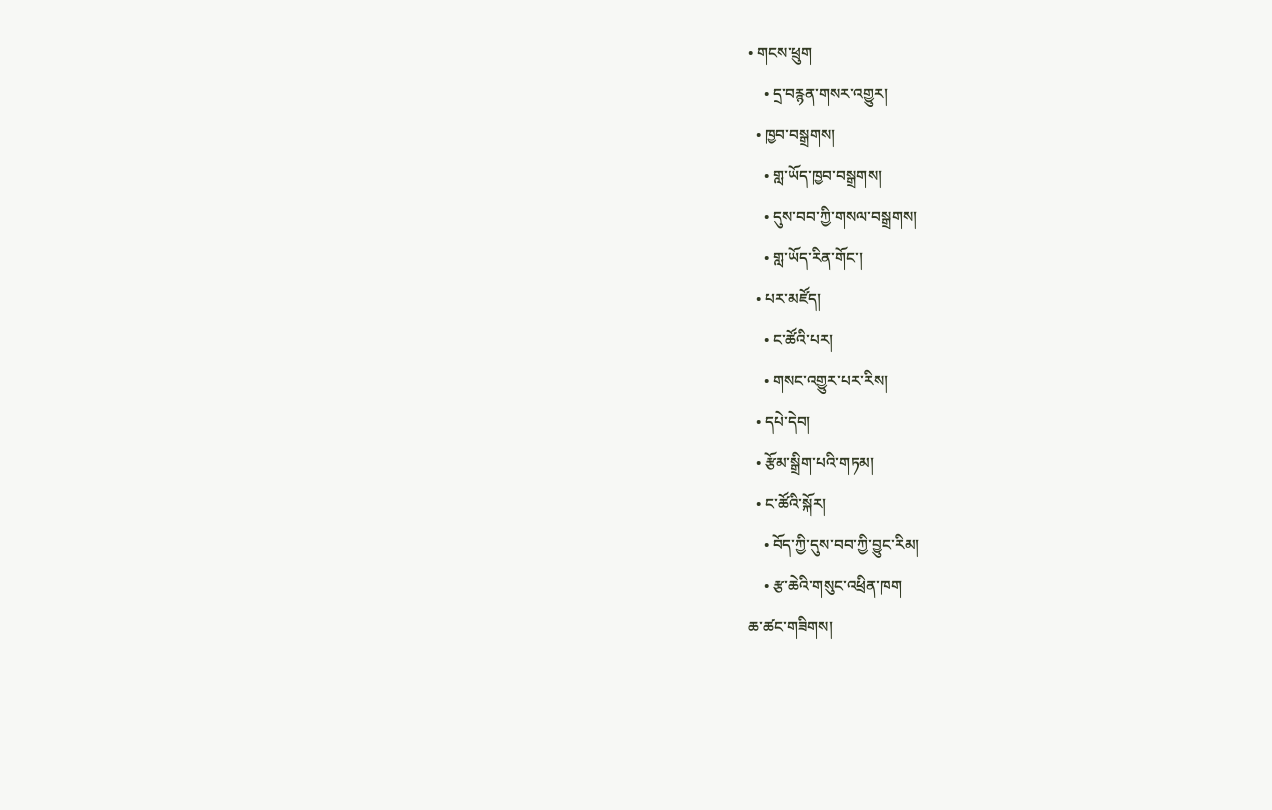• གངས་ཕྲུག
    • དྲ་བརྙན་གསར་འགྱུར།
  • ཁྱབ་བསྒྲགས།
    • གླ་ཡོད་ཁྱབ་བསྒྲགས།
    • དུས་བབ་ཀྱི་གསལ་བསྒྲགས།
    • གླ་ཡོད་རིན་གོང་།
  • པར་མཛོད།
    • ང་ཚོའི་པར།
    • གསང་འགྱུར་པར་རིས།
  • དཔེ་དེབ།
  • རྩོམ་སྒྲིག་པའི་གཏམ།
  • ང་ཚོའི་སྐོར།
    • བོད་ཀྱི་དུས་བབ་ཀྱི་བྱུང་རིམ།
    • རྩ་ཆེའི་གསུང་འཕྲིན་ཁག
ཆ་ཚང་གཟིགས།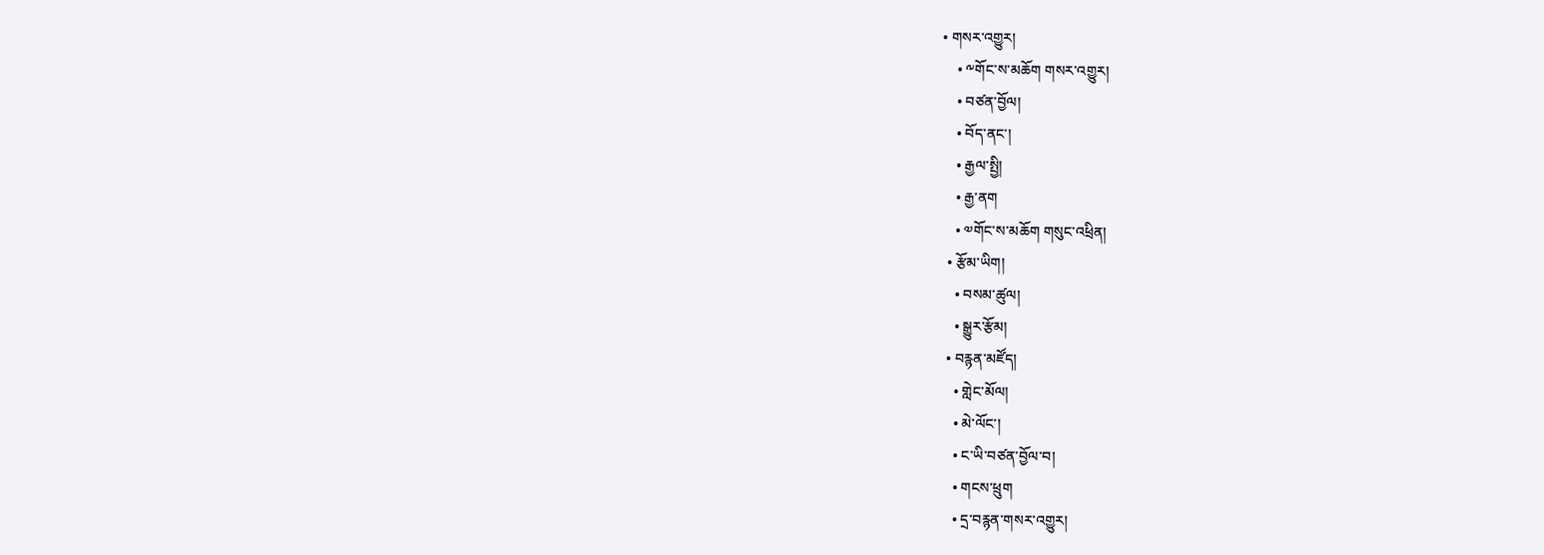• གསར་འགྱུར།
    • ༸གོང་ས་མཆོག གསར་འགྱུར།
    • བཙན་བྱོལ།
    • བོད་ནང་།
    • རྒྱལ་སྤྱི།
    • རྒྱ་ནག
    • ༧གོང་ས་མཆོག གསུང་འཕྲིན།
  • རྩོམ་ཡིག།
    • བསམ་ཚུལ།
    • སྒྱུར་རྩོམ།
  • བརྙན་མཛོད།
    • གླེང་མོལ།
    • མེ་ལོང་།
    • ང་ཡི་བཙན་བྱོལ་བ།
    • གངས་ཕྲུག
    • དྲ་བརྙན་གསར་འགྱུར།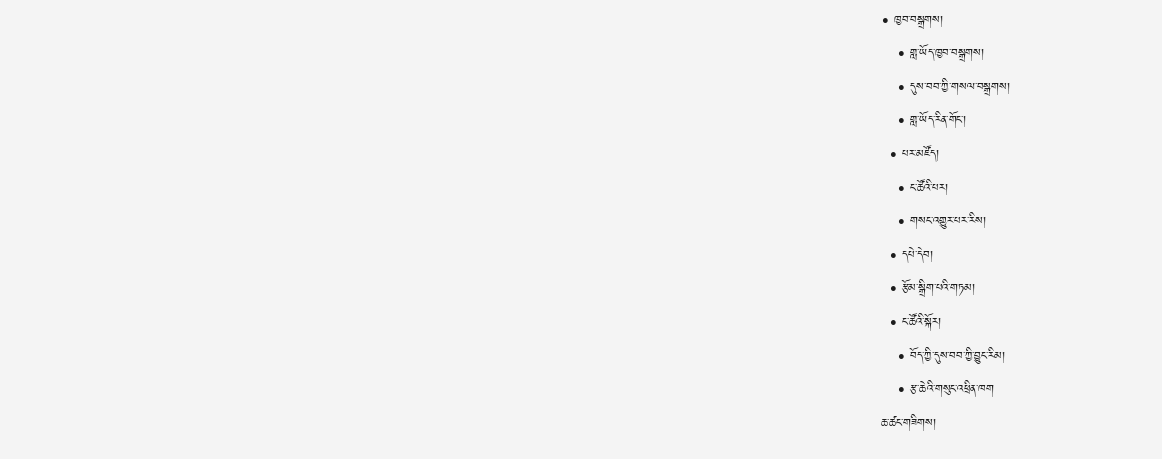• ཁྱབ་བསྒྲགས།
    • གླ་ཡོད་ཁྱབ་བསྒྲགས།
    • དུས་བབ་ཀྱི་གསལ་བསྒྲགས།
    • གླ་ཡོད་རིན་གོང་།
  • པར་མཛོད།
    • ང་ཚོའི་པར།
    • གསང་འགྱུར་པར་རིས།
  • དཔེ་དེབ།
  • རྩོམ་སྒྲིག་པའི་གཏམ།
  • ང་ཚོའི་སྐོར།
    • བོད་ཀྱི་དུས་བབ་ཀྱི་བྱུང་རིམ།
    • རྩ་ཆེའི་གསུང་འཕྲིན་ཁག
ཆ་ཚང་གཟིགས།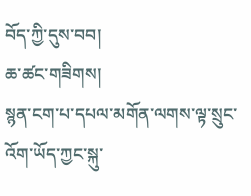བོད་ཀྱི་དུས་བབ།
ཆ་ཚང་གཟིགས།
སྙན་ངག་པ་དཔལ་མགོན་ལགས་ལྟ་སྲུང་འོག་ཡོད་ཀྱང་སྐུ་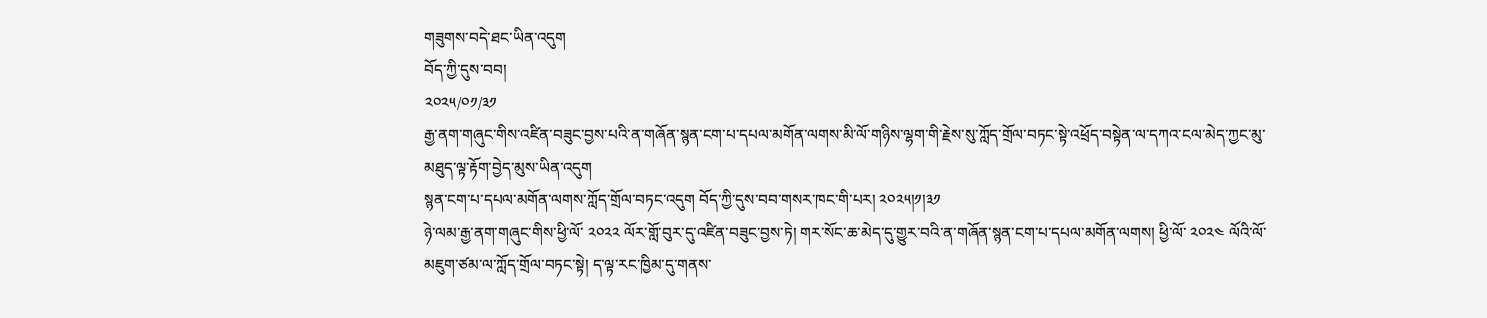གཟུགས་བདེ་ཐང་ཡིན་འདུག
བོད་ཀྱི་དུས་བབ།
༢༠༢༥/༠༡/༣༡
རྒྱ་ནག་གཞུང་གིས་འཛིན་བཟུང་བྱས་པའི་ན་གཞོན་སྙན་ངག་པ་དཔལ་མགོན་ལགས་མི་ལོ་གཉིས་ལྷག་གི་རྗེས་སུ་ཀློད་གྲོལ་བཏང་སྟེ་འཕྲོད་བསྟེན་ལ་དཀའ་ངལ་མེད་ཀྱང་མུ་མཐུད་ལྟ་རྟོག་བྱེད་མུས་ཡིན་འདུག
སྙན་ངག་པ་དཔལ་མགོན་ལགས་ཀློད་གྲོལ་བཏང་འདུག བོད་ཀྱི་དུས་བབ་གསར་ཁང་གི་པར། ༢༠༢༥།༡།༣༡
ཉེ་ལམ་རྒྱ་ནག་གཞུང་གིས་ཕྱི་ལོ་ ༢༠༢༢ ལོར་གློ་བུར་དུ་འཛིན་བཟུང་བྱས་ཏེ། གར་སོང་ཆ་མེད་དུ་གྱུར་བའི་ན་གཞོན་སྙན་ངག་པ་དཔལ་མགོན་ལགས། ཕྱི་ལོ་ ༢༠༢༤ ལོའི་ལོ་མཇུག་ཙམ་ལ་ཀློད་གྲོལ་བཏང་སྟེ། ད་ལྟ་རང་ཁྱིམ་དུ་གནས་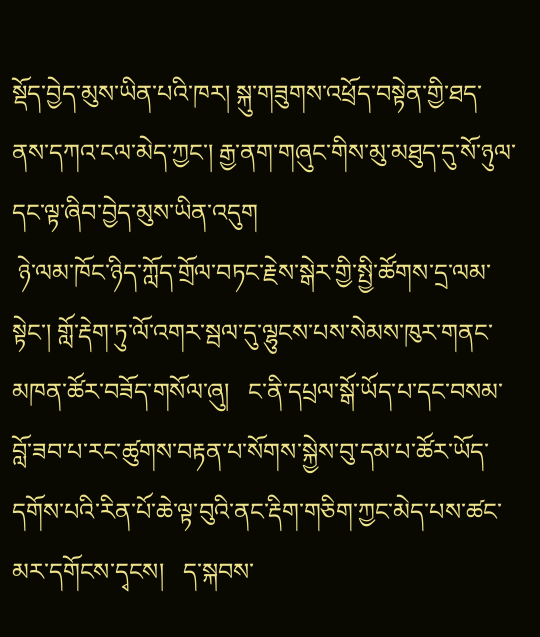སྡོད་བྱེད་མུས་ཡིན་པའི་ཁར། སྐུ་གཟུགས་འཕྲོད་བསྟེན་གྱི་ཐད་ནས་དཀའ་ངལ་མེད་ཀྱང་། རྒྱ་ནག་གཞུང་གིས་མུ་མཐུད་དུ་སོ་ཉུལ་དང་ལྟ་ཞིབ་བྱེད་མུས་ཡིན་འདུག
 ཉེ་ལམ་ཁོང་ཉིད་ཀློད་གྲོལ་བཏང་རྗེས་སྒེར་གྱི་སྤྱི་ཚོགས་དྲ་ལམ་སྟེང་། གློ་རྡེག་ཏུ་ལོ་འགར་སྦལ་དུ་ལྷུངས་པས་སེམས་ཁུར་གནང་མཁན་ཚོར་བཟོད་གསོལ་ཞུ།   ང་ནི་དཔྲལ་སྒོ་ཡོད་པ་དང་བསམ་བློ་ཟབ་པ་རང་ཚུགས་བརྟན་པ་སོགས་སྐྱེས་བུ་དམ་པ་ཚོར་ཡོད་དགོས་པའི་རིན་པོ་ཆེ་ལྟ་བུའི་ནང་རྡིག་གཅིག་ཀྱང་མེད་པས་ཚང་མར་དགོངས་དྭངས།   ད་སྐབས་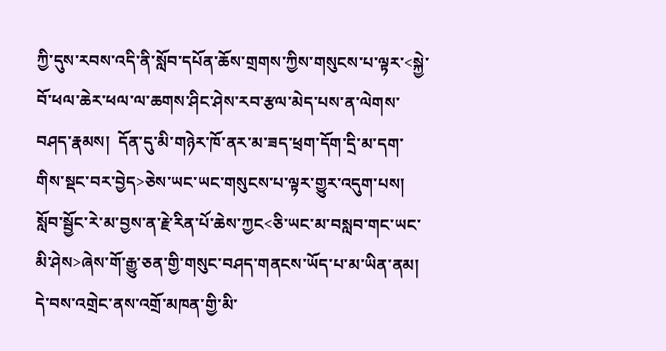ཀྱི་དུས་རབས་འདི་ནི་སློབ་དཔོན་ཆོས་གྲགས་ཀྱིས་གསུངས་པ་ལྟར་<སྐྱེ་བོ་ཕལ་ཆེར་ཕལ་ལ་ཆགས་ཤིང་ཤེས་རབ་རྩལ་མེད་པས་ན་ལེགས་བཤད་རྣམས།  དོན་དུ་མི་གཉེར་ཁོ་ནར་མ་ཟད་ཕྲག་དོག་དྲི་མ་དག་གིས་སྡང་བར་བྱེད>ཅེས་ཡང་ཡང་གསུངས་པ་ལྟར་གྱུར་འདུག་པས། སློབ་སྦྱོང་རེ་མ་བྱས་ན་རྗེ་རིན་པོ་ཆེས་ཀྱང<ཅི་ཡང་མ་བསླབ་གང་ཡང་མི་ཤེས>ཞེས་གོ་རྒྱུ་ཅན་གྱི་གསུང་བཤད་གནངས་ཡོད་པ་མ་ཡིན་ནམ།  དེ་བས་འགྲེང་ནས་འགྲོ་མཁན་གྱི་མི་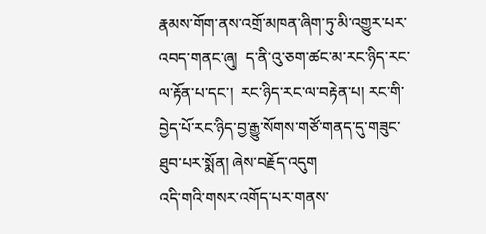རྣམས་གོག་ནས་འགྲོ་མཁན་ཞིག་ཏུ་མི་འགྱུར་པར་འབད་གནང་ཞུ།  ད་ནི་འུ་ཅག་ཚང་མ་རང་ཉིད་རང་ལ་རྟོན་པ་དང་།  རང་ཉིད་རང་ལ་བརྟེན་པ། རང་གི་བྱེད་པོ་རང་ཉིད་བྱ་རྒྱུ་སོགས་གཙོ་གནད་དུ་གཟུང་ཐུབ་པར་སྨོན། ཞེས་བརྗོད་འདུག
འདི་གའི་གསར་འགོད་པར་གནས་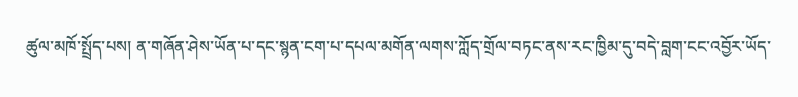ཚུལ་མཁོ་སྤྲོད་པས། ན་གཞོན་ཤེས་ཡོན་པ་དང་སྙན་ངག་པ་དཔལ་མགོན་ལགས་ཀློད་གྲོལ་བཏང་ནས་རང་ཁྱིམ་དུ་བདེ་བླག་ངང་འབྱོར་ཡོད་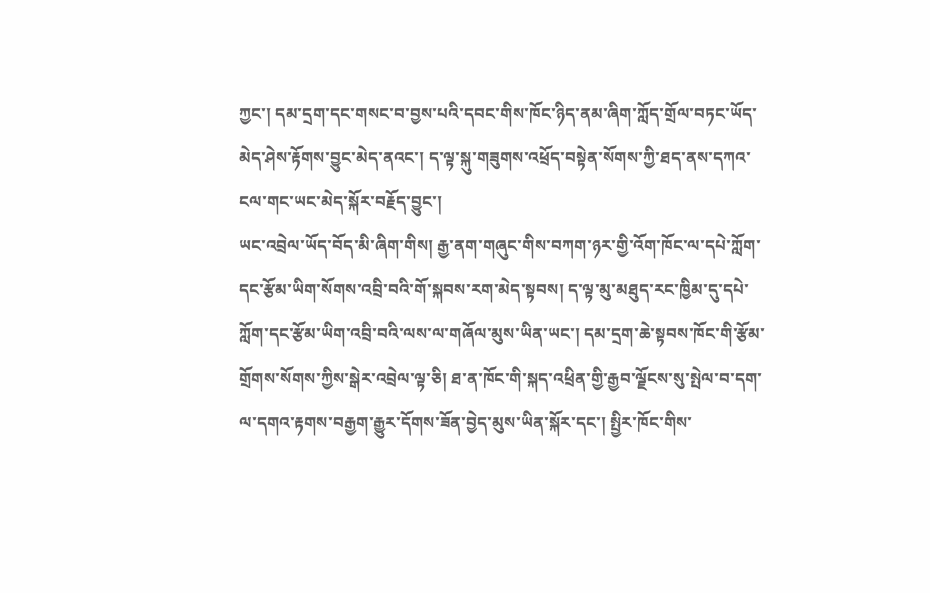ཀྱང་། དམ་དྲག་དང་གསང་བ་བྱས་པའི་དབང་གིས་ཁོང་ཉིད་ནམ་ཞིག་ཀློད་གྲོལ་བཏང་ཡོད་མེད་ཤེས་རྟོགས་བྱུང་མེད་ནའང་། ད་ལྟ་སྐུ་གཟུགས་འཕྲོད་བསྟེན་སོགས་ཀྱི་ཐད་ནས་དཀའ་ངལ་གང་ཡང་མེད་སྐོར་བརྗོད་བྱུང་།
ཡང་འབྲེལ་ཡོད་བོད་མི་ཞིག་གིས། རྒྱ་ནག་གཞུང་གིས་བཀག་ཉར་གྱི་འོག་ཁོང་ལ་དཔེ་ཀློག་དང་རྩོམ་ཡིག་སོགས་འབྲི་བའི་གོ་སྐབས་རག་མེད་སྟབས། ད་ལྟ་མུ་མཐུད་རང་ཁྱིམ་དུ་དཔེ་ཀློག་དང་རྩོམ་ཡིག་འབྲི་བའི་ལས་ལ་གཞོལ་མུས་ཡིན་ཡང་། དམ་དྲག་ཆེ་སྟབས་ཁོང་གི་རྩོམ་གྲོགས་སོགས་ཀྱིས་སྒེར་འབྲེལ་ལྟ་ཅི། ཐ་ན་ཁོང་གི་སྐད་འཕྲིན་གྱི་རྒྱབ་ལྗོངས་སུ་སྤེལ་བ་དག་ལ་དགའ་རྟགས་བརྒྱག་རྒྱུར་དོགས་ཟོན་བྱེད་མུས་ཡིན་སྐོར་དང་། སྤྱིར་ཁོང་གིས་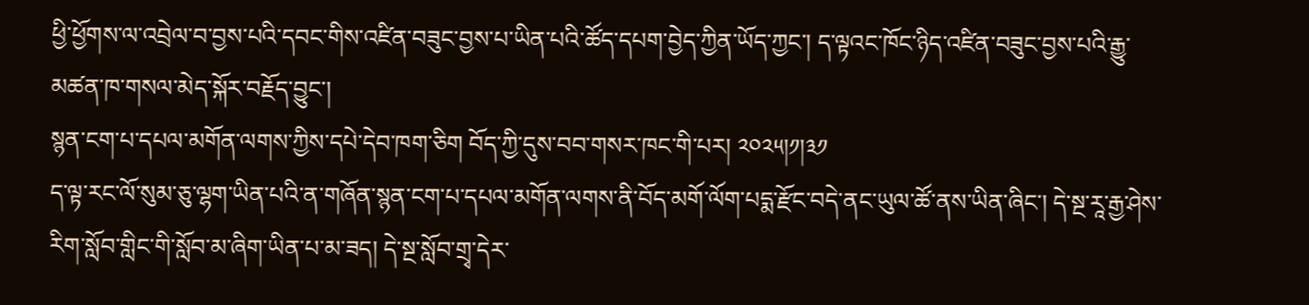ཕྱི་ཕྱོགས་ལ་འབྲེལ་བ་བྱས་པའི་དབང་གིས་འཛིན་བཟུང་བྱས་པ་ཡིན་པའི་ཚོད་དཔག་བྱེད་ཀྱིན་ཡོད་ཀྱང་། ད་ལྟའང་ཁོང་ཉིད་འཛིན་བཟུང་བྱས་པའི་རྒྱུ་མཚན་ཁ་གསལ་མེད་སྐོར་བརྗོད་བྱུང་།
སྙན་ངག་པ་དཔལ་མགོན་ལགས་ཀྱིས་དཔེ་དེབ་ཁག་ཅིག བོད་ཀྱི་དུས་བབ་གསར་ཁང་གི་པར། ༢༠༢༥།༡།༣༡
ད་ལྟ་རང་ལོ་སུམ་ཅུ་ལྷག་ཡིན་པའི་ན་གཞོན་སྙན་ངག་པ་དཔལ་མགོན་ལགས་ནི་བོད་མགོ་ལོག་པདྨ་རྫོང་བདེ་ནང་ཡུལ་ཚོ་ནས་ཡིན་ཞིང་། དེ་སྔ་རཱ་རྒྱ་ཤེས་རིག་སློབ་གླིང་གི་སློབ་མ་ཞིག་ཡིན་པ་མ་ཟད། དེ་སྔ་སློབ་གྲྭ་དེར་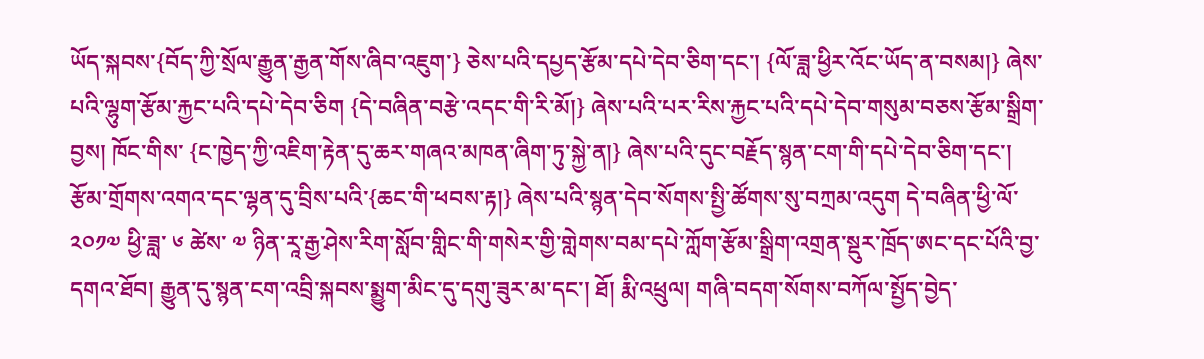ཡོད་སྐབས་{བོད་ཀྱི་སྲོལ་རྒྱུན་རྒྱན་གོས་ཞིབ་འཇུག་} ཅེས་པའི་དཔྱད་རྩོམ་དཔེ་དེབ་ཅིག་དང་། {ལོ་ཟླ་ཕྱིར་འོང་ཡོད་ན་བསམ།} ཞེས་པའི་ལྷུག་རྩོམ་རྐྱང་པའི་དཔེ་དེབ་ཅིག {དེ་བཞིན་བརྩེ་འདང་གི་རི་མོ།} ཞེས་པའི་པར་རིས་རྐྱང་པའི་དཔེ་དེབ་གསུམ་བཅས་རྩོམ་སྒྲིག་བྱས། ཁོང་གིས་ {ང་ཁྱེད་ཀྱི་འཇིག་རྟེན་དུ་ཆར་གཞའ་མཁན་ཞིག་ཏུ་སྐྱེ་ན།} ཞེས་པའི་དུང་བརྗོད་སྙན་ངག་གི་དཔེ་དེབ་ཅིག་དང་། རྩོམ་གྲོགས་འགའ་དང་ལྷན་དུ་བྲིས་པའི་{ཆང་གི་ཕབས་རྟ།} ཞེས་པའི་སྙན་དེབ་སོགས་སྤྱི་ཚོགས་སུ་བཀྲམ་འདུག དེ་བཞིན་ཕྱི་ལོ་ ༢༠༡༧ ཕྱི་ཟླ་ ༦ ཚེས་ ༧ ཉིན་རཱ་རྒྱ་ཤེས་རིག་སློབ་གླིང་གི་གསེར་གྱི་གླེགས་བམ་དཔེ་ཀློག་རྩོམ་སྒྲིག་འགྲན་སྡུར་ཁྲོད་ཨང་དང་པོའི་བྱ་དགའ་ཐོབ། རྒྱུན་དུ་སྙན་ངག་འབྲི་སྐབས་སྨྱུག་མིང་དུ་དགུ་ཟུར་མ་དང་། ཐོ། རྨི་འཕྲུལ། གཞི་བདག་སོགས་བཀོལ་སྤྱོད་བྱེད་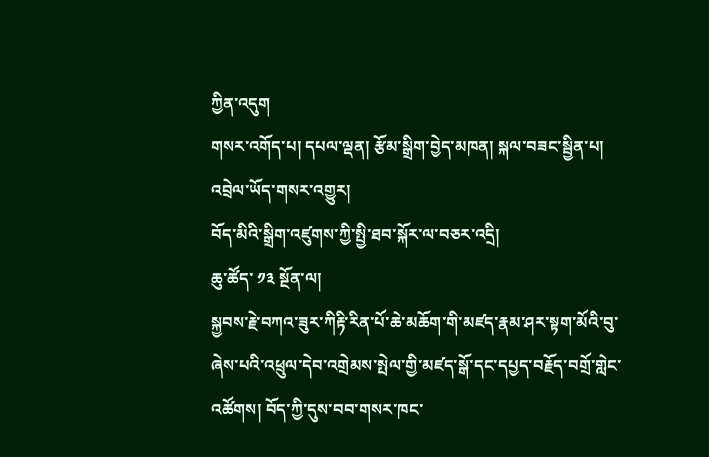ཀྱིན་འདུག
གསར་འགོད་པ། དཔལ་ལྡན། རྩོམ་སྒྲིག་བྱེད་མཁན། སྐལ་བཟང་སྦྱིན་པ།
འབྲེལ་ཡོད་གསར་འགྱུར།
བོད་མིའི་སྒྲིག་འཛུགས་ཀྱི་སྤྱི་ཐབ་སྐོར་ལ་བཅར་འདྲི།
ཆུ་ཚོད་ ༡༣ སྔོན་ལ།
སྐྱབས་རྗེ་བཀའ་ཟུར་ཀིརྟི་རིན་པོ་ཆེ་མཆོག་གི་མཛད་རྣམ་ཤར་སྟག་མོའི་བུ་ཞེས་པའི་འཕྲུལ་དེབ་འགྲེམས་སྤེལ་གྱི་མཛད་སྒོ་དང་དཔྱད་བརྗོད་བགྲོ་གླེང་འཚོགས། བོད་ཀྱི་དུས་བབ་གསར་ཁང་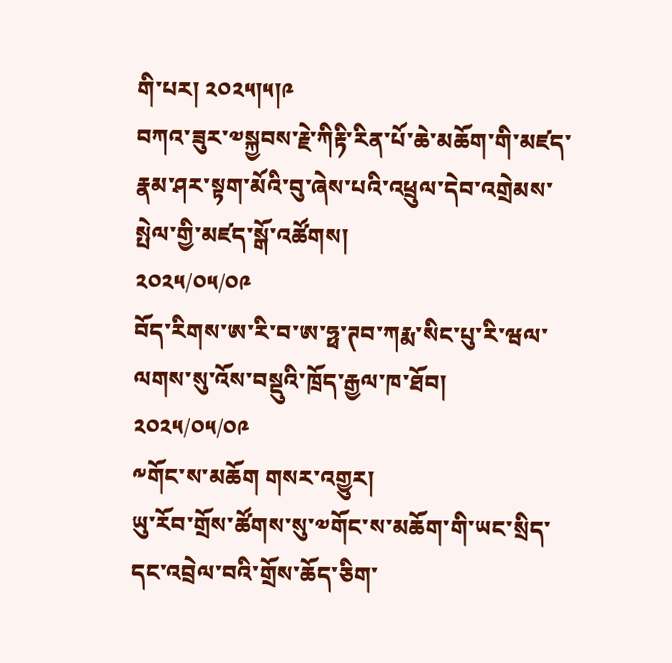གི་པར། ༢༠༢༥།༥།༩
བཀའ་ཟུར་༧སྐྱབས་རྗེ་ཀིརྟི་རིན་པོ་ཆེ་མཆོག་གི་མཛད་རྣམ་ཤར་སྟག་མོའི་བུ་ཞེས་པའི་འཕྲུལ་དེབ་འགྲེམས་སྤེལ་གྱི་མཛད་སྒོ་འཚོགས།
༢༠༢༥/༠༥/༠༩
བོད་རིགས་ཨ་རི་བ་ཨ་ཧྥ་ཊབ་ཀརྨ་སིང་པུ་རི་ཝལ་ལགས་སུ་འོས་བསྡུའི་ཁྲོད་རྒྱལ་ཁ་ཐོབ།
༢༠༢༥/༠༥/༠༩
༸གོང་ས་མཆོག གསར་འགྱུར།
ཡུ་རོབ་གྲོས་ཚོགས་སུ་༧གོང་ས་མཆོག་གི་ཡང་སྲིད་དང་འབྲེལ་བའི་གྲོས་ཆོད་ཅིག་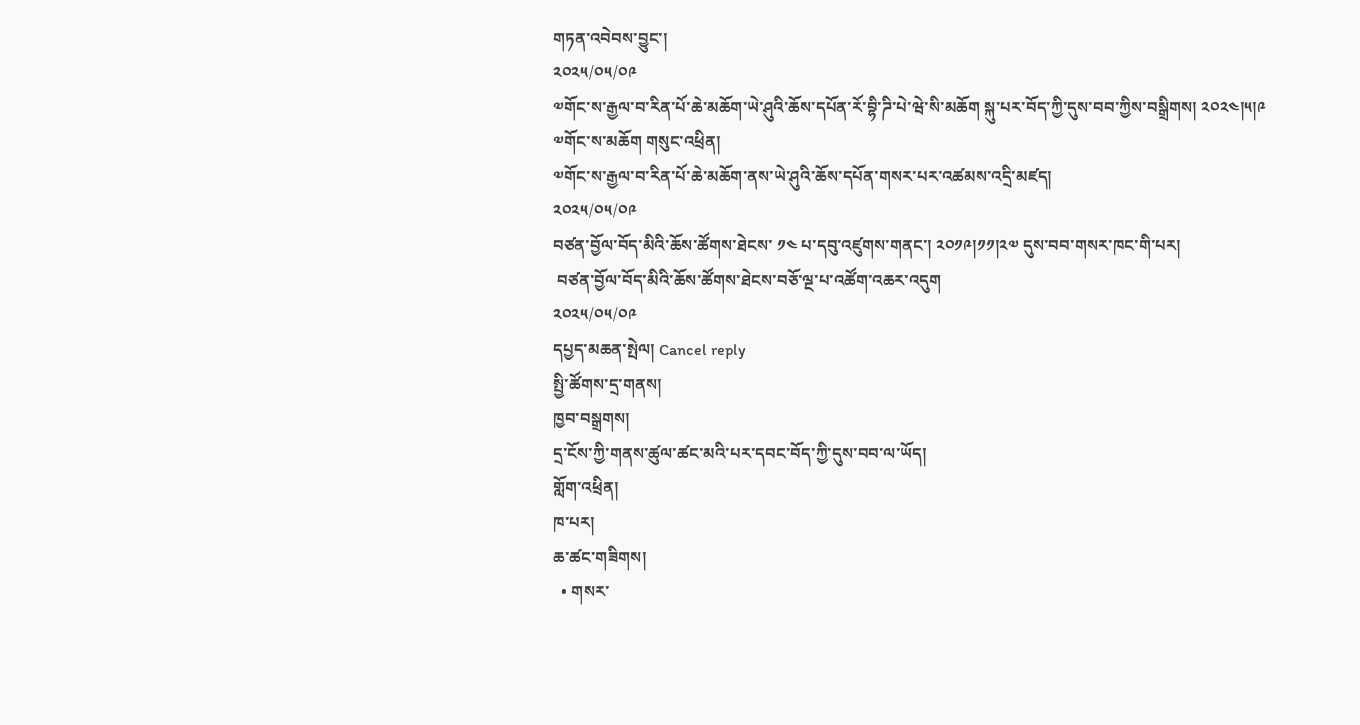གཏན་འབེབས་བྱུང་།
༢༠༢༥/༠༥/༠༩
༧གོང་ས་རྒྱལ་བ་རིན་པོ་ཆེ་མཆོག་ཡེ་ཤུའི་ཆོས་དཔོན་རོ་བྷི་ཌི་པེ་ཝེ་སི་མཆོག སྐུ་པར་བོད་ཀྱི་དུས་བབ་ཀྱིས་བསྒྲིགས། ༢༠༢༤།༥།༩
༧གོང་ས་མཆོག གསུང་འཕྲིན།
༧གོང་ས་རྒྱལ་བ་རིན་པོ་ཆེ་མཆོག་ནས་ཡེ་ཤུའི་ཆོས་དཔོན་གསར་པར་འཚམས་འདྲི་མཛད།
༢༠༢༥/༠༥/༠༩
བཙན་བྱོལ་བོད་མིའི་ཆོས་ཚོགས་ཐེངས་ ༡༤ པ་དབུ་འཛུགས་གནང་། ༢༠༡༩།༡༡།༢༧ དུས་བབ་གསར་ཁང་གི་པར།
 བཙན་བྱོལ་བོད་མིའི་ཆོས་ཚོགས་ཐེངས་བཅོ་ལྔ་པ་འཚོག་འཆར་འདུག
༢༠༢༥/༠༥/༠༩
དཔྱད་མཆན་སྤེལ། Cancel reply
སྤྱི་ཚོགས་དྲ་གནས།
ཁྱབ་བསྒྲགས།
དྲ་ངོས་ཀྱི་གནས་ཚུལ་ཚང་མའི་པར་དབང་བོད་ཀྱི་དུས་བབ་ལ་ཡོད།
གློག་འཕྲིན།
ཁ་པར།
ཆ་ཚང་གཟིགས།
  • གསར་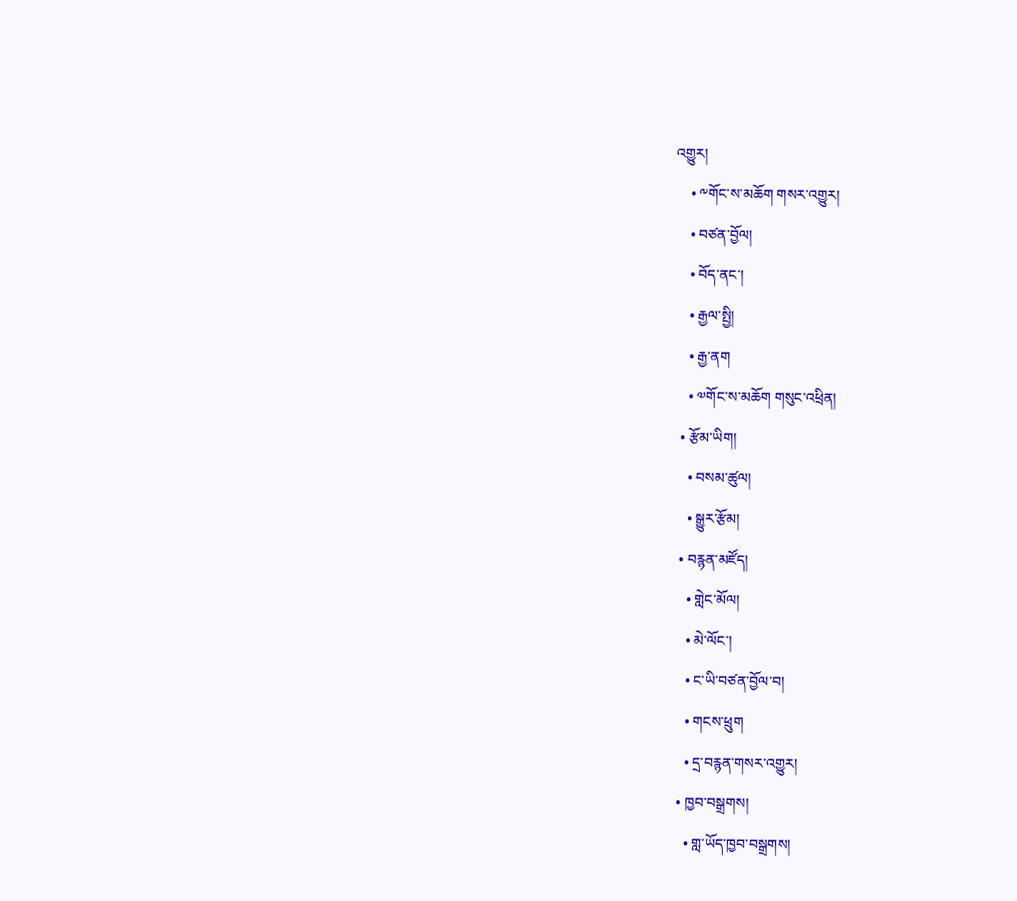འགྱུར།
    • ༸གོང་ས་མཆོག གསར་འགྱུར།
    • བཙན་བྱོལ།
    • བོད་ནང་།
    • རྒྱལ་སྤྱི།
    • རྒྱ་ནག
    • ༧གོང་ས་མཆོག གསུང་འཕྲིན།
  • རྩོམ་ཡིག།
    • བསམ་ཚུལ།
    • སྒྱུར་རྩོམ།
  • བརྙན་མཛོད།
    • གླེང་མོལ།
    • མེ་ལོང་།
    • ང་ཡི་བཙན་བྱོལ་བ།
    • གངས་ཕྲུག
    • དྲ་བརྙན་གསར་འགྱུར།
  • ཁྱབ་བསྒྲགས།
    • གླ་ཡོད་ཁྱབ་བསྒྲགས།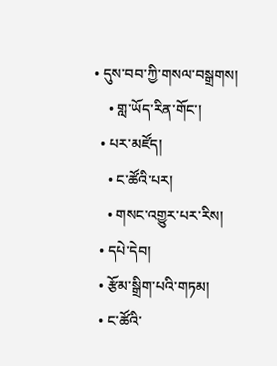• དུས་བབ་ཀྱི་གསལ་བསྒྲགས།
    • གླ་ཡོད་རིན་གོང་།
  • པར་མཛོད།
    • ང་ཚོའི་པར།
    • གསང་འགྱུར་པར་རིས།
  • དཔེ་དེབ།
  • རྩོམ་སྒྲིག་པའི་གཏམ།
  • ང་ཚོའི་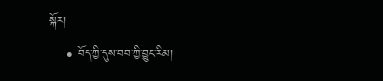སྐོར།
    • བོད་ཀྱི་དུས་བབ་ཀྱི་བྱུང་རིམ།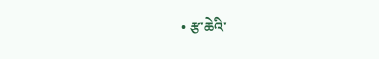• རྩ་ཆེའི་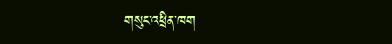གསུང་འཕྲིན་ཁག